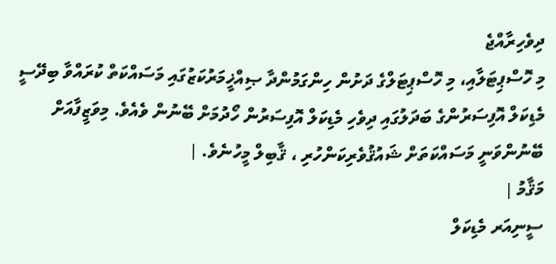ދިވެހިރާއްޖެ
މި ހޮސްޕިޓަލާއި، މި ހޮސްޕިޓަލްގެ ދަށުން ހިންގަމުންދާ ޞިއްޚީމަރުކަޒުގައި މަސައްކަތް ކުރައްވާ ބިދޭސީ މެޑިކަލް އޮފިސަރުންގެ ބަދަލުގައި ދިވެހި މެޑިކަލް އޮފިސަރުން ހޯދުމަށް ބޭނުން ވެއެވެ. މިވަޒީފާއަށް ބޭނުންވަނީ މަސައްކަތަށް ޝައުޤުވެރިކަންހުރި ، ޤާބިލް މީހުނެވެ. |
މަޤާމު |
ސީނިއަރ މެޑިކަލް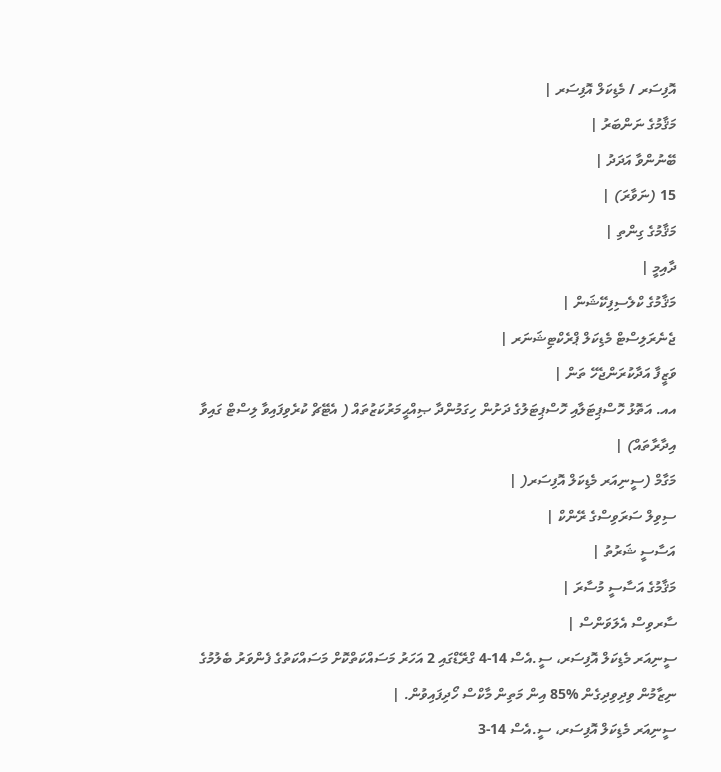އޮފިސަރ / މެޑިކަލް އޮފިސަރ |
މަޤާމުގެ ނަންބަރު |
ބޭނުންވާ އަދަދު |
15 (ނަވާރަ) |
މަޤާމުގެ ގިންތި |
ދާއިމީ |
މަޤާމުގެ ކްލެސިފިކޭޝަން |
ޖެނެރަލިސްޓް މެޑިކަލް ޕްރެކްޓިޝަނަރ |
ވަޒީފާ އަދާކުރަންޖެހޭ ތަން |
އއ. އަތޮޅު ހޮސްޕިޓަލާއި ހޮސްޕިޓަލުގެ ދަށުން ހިގަމުންދާ ޞިއްޙީމަރުކަޒުތައް ( އެޓޭޗް ކުރެވިފައިވާ ލިސްޓް ގައިވާ އިދާރާތައް) |
މަގާމް (ސީނިއަރ މެޑިކަލް އޮފިސަރ( |
ސިވިލް ސަރަވިސްގެ ރޭންކް |
އަސާސީ ޝަރުތު |
މަޤާމުގެ އަސާސީ މުސާރަ |
ސާރވިސް އެލަވަންސް |
ސީނިއަރ މެޑިކަލް އޮފިސަރ، ސީ.އެސް 14-4 ގްރޭޑްގައި 2 އަހަރު މަސައްކަތްކޮށް މަސައްކަތުގެ ފެންވަރު ބެލުމުގެ ނިޒާމުން ވިދިވިދިގެން %85 އިން މަތިން މާކްސް ހޯދިފައިވުން. |
ސީނިއަރ މެޑިކަލް އޮފިސަރ، ސީ.އެސް 14-3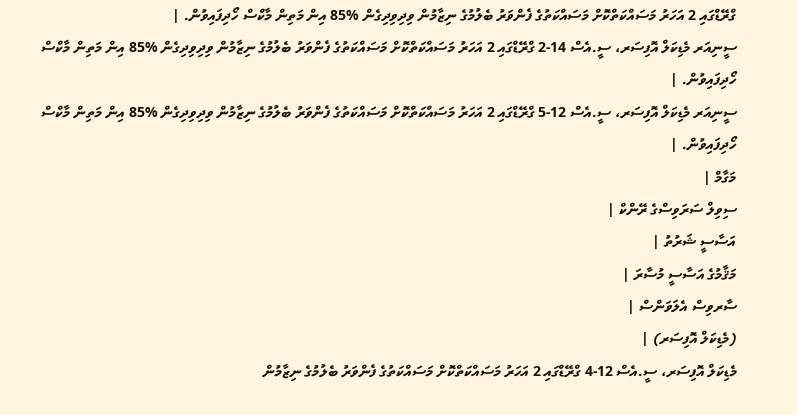ގްރޭޑްގައި 2 އަހަރު މަސައްކަތްކޮށް މަސައްކަތުގެ ފެންވަރު ބެލުމުގެ ނިޒާމުން ވިދިވިދިގެން %85 އިން މަތިން މާކްސް ހޯދިފައިވުން. |
ސީނިއަރ މެޑިކަލް އޮފިސަރ، ސީ.އެސް 14-2 ގްރޭޑްގައި 2 އަހަރު މަސައްކަތްކޮށް މަސައްކަތުގެ ފެންވަރު ބެލުމުގެ ނިޒާމުން ވިދިވިދިގެން %85 އިން މަތިން މާކްސް ހޯދިފައިވުން. |
ސީނިއަރ މެޑިކަލް އޮފިސަރ، ސީ.އެސް 12-5 ގްރޭޑްގައި 2 އަހަރު މަސައްކަތްކޮށް މަސައްކަތުގެ ފެންވަރު ބެލުމުގެ ނިޒާމުން ވިދިވިދިގެން %85 އިން މަތިން މާކްސް ހޯދިފައިވުން. |
މަގާމް |
ސިވިލް ސަރަވިސްގެ ރޭންކް |
އަސާސީ ޝަރުތު |
މަޤާމުގެ އަސާސީ މުސާރަ |
ސާރވިސް އެލަވަންސް |
(މެޑިކަލް އޮފިސަރ) |
މެޑިކަލް އޮފިސަރ، ސީ.އެސް 12-4 ގްރޭޑްގައި 2 އަހަރު މަސައްކަތްކޮށް މަސައްކަތުގެ ފެންވަރު ބެލުމުގެ ނިޒާމުން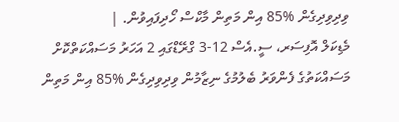ވިދިވިދިގެން %85 އިން މަތިން މާކްސް ހޯދިފައިވުން. |
މެޑިކަލް އޮފިސަރ، ސީ.އެސް 12-3 ގްރޭޑްގައި 2 އަހަރު މަސައްކަތްކޮށް މަސައްކަތުގެ ފެންވަރު ބެލުމުގެ ނިޒާމުން ވިދިވިދިގެން %85 އިން މަތިން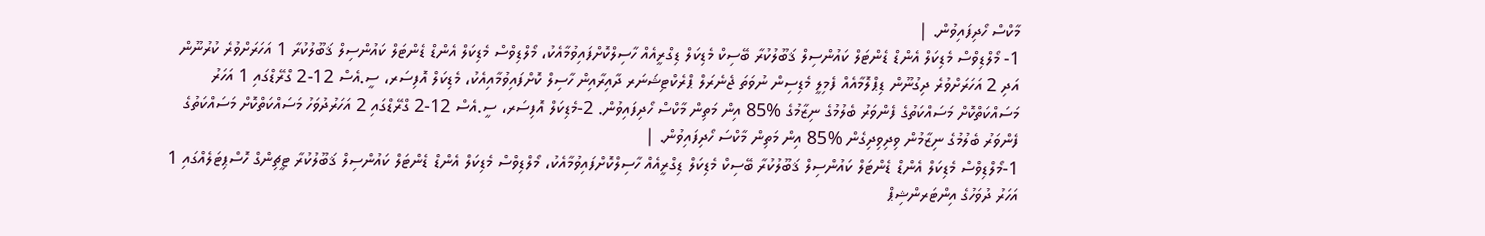މާކްސް ހޯދިފައިވުން. |
1- މޯލްޑިވްސް މެޑިކަލް އެންޑް ޑެންޓަލް ކައުންސިލް ޤަބޫލުކުރާ ބޭސިކް މެޑިކަލް ޑިގްރީއެއް ހާސިލްކޮށްފައިވުމާއެކު، މޯލްޑިވްސް މެޑިކަލް އެންޑް ޑެންޓަލް ކައުންސިލް ޤަބޫލުކުރާ 1 އަހަރަށްވުރެ ކުރުނޫން އަދި 2 އަހަރަށްވުރެ ދިގުނޫން ޑިޕްލޮމާއެއް ފެމިލީ މެޑިސިން ނުވަތަ ޖެނެރަލް ޕްރެކްޓިޝަނަރ ދާއިރާއިން ހާސިލް ކޮށްފައިވުމާއިއެކު، މެޑިކަލް އޮފިސަރ، ސީ.އެސް 12-2 ގްރޭޑްގައި 1 އަހަރު މަސައްކަތްކޮށް މަސައްކަތުގެ ފެންވަރު ބެލުމުގެ ނިޒާމުގެ %85 އިން މަތިން މާކްސް ހޯދިފައިވުން. 2-މެޑިކަލް އޮފިސަރ، ސީ.އެސް 12-2 ގްރޭޑްގައި 2 އަހަރުދުވަހު މަސައްކަތްކޮށް މަސައްކަތުގެ ފެންވަރު ބެލުމުގެ ނިޒާމުން ވިދިވިދިގެން %85 އިން މަތިން މާކްސަ ހޯދިފައިވުން. |
1-މޯލްޑިވްސް މެޑިކަލް އެންޑް ޑެންޓަލް ކައުންސިލް ޤަބޫލުކުރާ ބޭސިކް މެޑިކަލް ޑިގްރީއެއް ހާސިލްކޮށްފައިވުމާއެކު، މޯލްޑިވްސް މެޑިކަލް އެންޑް ޑެންޓަލް ކައުންސިލް ޤަބޫލުކުރާ ޓީޗިންގް ހޮސްޕިޓަލެއްގައި 1 އަހަރު ދުވަހުގެ އިންޓަރންޝިޕް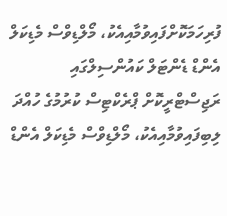ފުރިހަމަކޮށްފައިވުމާއިއެކު، މޯލްޑިވްސް މެޑިކަލް އެންޑް ޑެންޓަލް ކައުންސިލްގައި ރަޖިސްޓްރީކޮށް ޕްރެކްޓިސް ކުރުމުގެ ހުއްދަ ލިބިފައިވުމާއިއެކު، މޯލްޑިވްސް މެޑިކަލް އެންޑް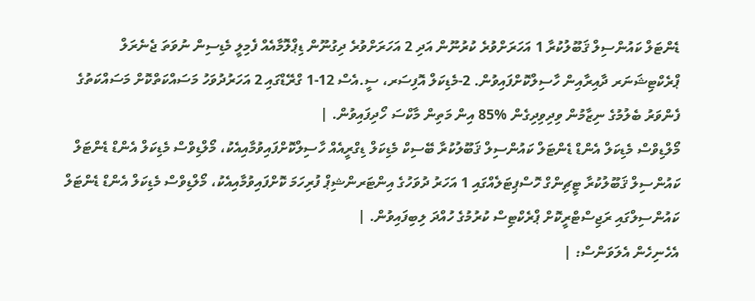ޑެންޓަލް ކައުންސިލް ޤަބޫލުކުރާ 1 އަހަރަށްވުރެ ކުރުނޫން އަދި 2 އަހަރަށްވުރެ ދިގުނޫން ޑިޕްލޮމާއެއް ފެމިލީ މެޑިސިން ނުވަތަ ޖެނެރަލް ޕްރެކްޓިޝަނަރ ދާއިރާއިން ހާސިލްކޮށްފައިވުން. 2-މެޑިކަލް އޮފިސަރ، ސީ.އެސް 12-1 ގްރޭޑްގައި 2 އަހަރުދުވަހު މަސައްކަތްކޮށް މަސައްކަތުގެ ފެންވަރު ބެލުމުގެ ނިޒާމުން ވިދިވިދިގެން %85 އިން މަތިން މާކްސަ ހޯދިފައިވުން. |
މޯލްޑިވްސް މެޑިކަލް އެންޑް ޑެންޓަލް ކައުންސިލް ޤަބޫލުކުރާ ބޭސިކް މެޑިކަލް ޑިގްރީއެއް ހާސިލްކޮށްފައިވުމާއިއެކު، މޯލްޑިވްސް މެޑިކަލް އެންޑް ޑެންޓަލް ކައުންސިލް ޤަބޫލުކުރާ ޓީޗިންގް ހޮސްޕިޓަލެއްގައި 1 އަހަރު ދުވަހުގެ އިންޓަރންޝިޕް ފުރިހަމަ ކޮށްފައިވުމާއިއެކު، މޯލްޑިވްސް މެޑިކަލް އެންޑް ޑެންޓަލް ކައުންސިލްގައި ރަޖިސްޓްރީކޮށް ޕްރެކްޓިސް ކުރުމުގެ ހުއްދަ ލިބިފައިވުން. |
އެހެނިހެން އެލަވަންސް: |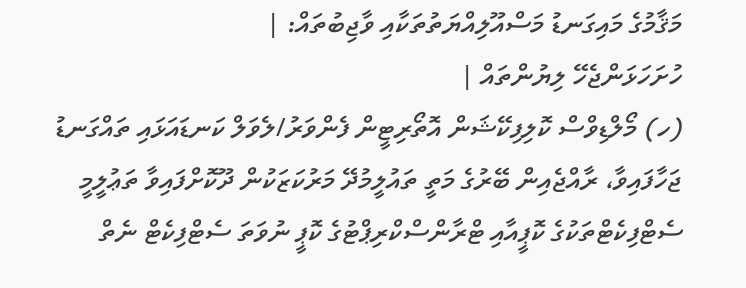މަޤާމުގެ މައިގަނޑު މަސްއޫލިއްޔަތުތަކާއި ވާޖިބުތައް: |
ހުށަހަޅަންޖެހޭ ލިޔުންތައް |
(ހ) މޯލްޑިވްސް ކޮލިފިކޭޝަން އޮތޯރިޓީން ފެންވަރު/ލެވަލް ކަނޑައަޅައި ތައްގަނޑު ޖަހާފައިވާ، ރާއްޖެއިން ބޭރުގެ މަތީ ތައުލީމުދޭ މަރުކަޒަކުން ދޫކޮށްފައިވާ ތަޢުލީމީ ސެޓްފިކެޓްތަކުގެ ކޮޕީއާއި ޓްރާންސްކްރިޕްޓުގެ ކޮޕީ ނުވަތަ ސެޓްފިކެޓް ނެތް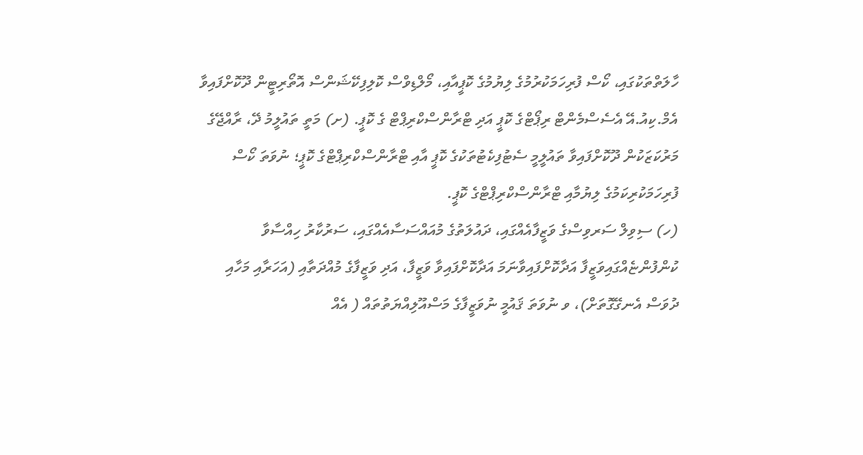ހާލަތްތަކުގައި، ކޯސް ފުރިހަމަކުރުމުގެ ލިޔުމުގެ ކޮޕީއާއި، މޯލްޑިވްސް ކޮލިފިކޭޝަންސް އޮތޯރިޓީން ދޫކޮށްފައިވާ އެމް.ކިއު.އޭ އެސެސްމެންޓް ރިޕޯޓްގެ ކޮޕީ އަދި ޓްރާންސްކްރިޕްޓް ގެ ކޮޕީ. (ށ) މަތީ ތައުލީމު ދޭ، ރާއްޖޭގެ މަރުކަޒަކުން ދޫކޮށްފައިވާ ތައުލީމީ ސެޓުފިކެޓުތަކުގެ ކޮޕީ އާއި ޓްރާންސްކްރިޕްޓްގެ ކޮޕީ؛ ނުވަތަ ކޯސް ފުރިހަމަކުރިކަމުގެ ލިޔުމާއި ޓްރާންސްކްރިޕްޓްގެ ކޮޕީ.
(ހ) ސިވިލް ސަރވިސްގެ ވަޒީފާއެއްގައި، ދައުލަތުގެ މުއައްސަސާއެއްގައި، ސަރުކާރު ހިއްސާވާ ކުންފުންޏެއްގައިވަޒީފާ އަދާކޮށްފައިވާނަމަ އަދާކޮށްފައިވާ ވަޒީފާ، އަދި ވަޒީފާގެ މުއްދަތާއި (އަހަރާއި މަހާއި ދުވަސް އެނގޭގޮތަށް)، ވ ނުވަތަ ޤައުމީ ނުވަޒީފާގެ މަސްއޫލިއްޔަތުތައް ( އެއް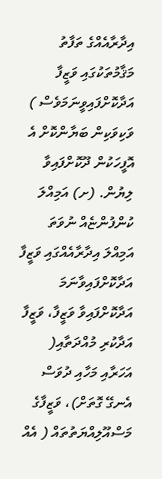އިދާރާއެއްގެ ތަފާތު މަޤާމުތަކުގައި ވަޒީފާ އަދާކޮށްފައިވީނަމަވެސް ) ވަކިވަކިން ބަޔާންކޮށް އެ އޮފީހަކުން ދޫކޮށްފައިވާ ލިޔުން. (ށ) އަމިއްލަ ކުންފުންޏެއް ނުވަތަ އަމިއްލަ އިދާރާއެއްގައި ވަޒީފާ އަދާކޮށްފައިވާނަމަ އަދާކޮށްފައިވާ ވަޒީފާ، ވަޒީފާ އަދާކުރި މުއްދަތާއި( އަހަރާއި މަހާއި ދުވަސް އެނގޭ ގޮތަށް)، ވަޒީފާގެ މަސްއޫލިއްޔަތުތައް ( އެއް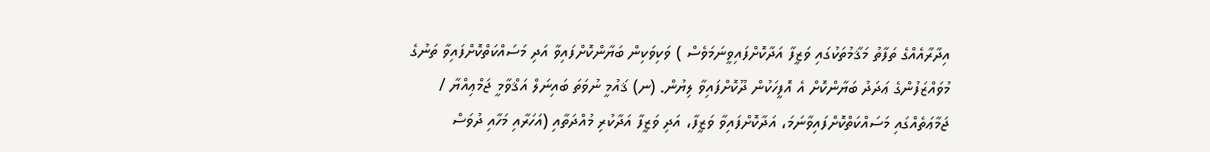އިދާރާއެއްގެ ތަފާތު މަޤާމުތަކުގައި ވަޒީފާ އަދާކޮށްފައިވީނަމަވެސް ) ވަކިވަކިން ބަޔާންކޮށްފައިވާ އަދި މަސައްކަތްކޮށްފައިވާ ތަނުގެ މުވައްޒަފުންގެ ޢަދަދު ބަޔާންކޮށް އެ އޮފީހަކުން ދޫކޮށްފައިވާ ލިޔުން. (ނ) ޤައުމީ ނުވަތަ ބައިނަލް އަޤްވާމީ ޖަމްޢިއްޔާ / ޖަމާޢަތެއްގައި މަސައްކަތްކޮށްފައިވާނަމަ، އަދާކޮށްފައިވާ ވަޒީފާ، އަދި ވަޒީފާ އަދާކުރި މުއްދަތާއި (އަހަރާއި މަހާއި ދުވަސް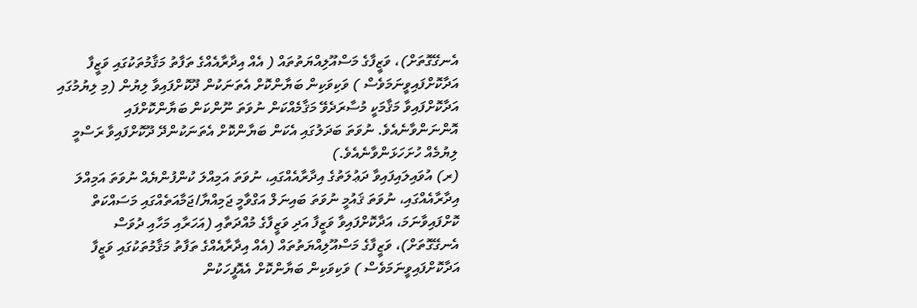އެނގޭގޮތަށް)، ވަޒީފާގެ މަސްއޫލިއްޔަތުތައް ( އެއް އިދާރާއެއްގެ ތަފާތު މަޤާމުތަކުގައި ވަޒީފާ އަދާކޮށްފައިވީނަމަވެސް ) ވަކިވަކިން ބަޔާންކޮށް އެތަނަކުން ދޫކޮށްފައިވާ ލިޔުން (މި ލިޔުމުގައި އަދާކޮށްފައިވާ މަޤާމަކީ މުސާރަދެވޭ މަޤާމެއްކަން ނުވަތަ ނޫންކަން ބަޔާންކޮށްފައި އޮންނަންވާނެއެވެ. ނުވަތަ ބަދަލުގައި އެކަން ބަޔާންކޮށް އެތަނަކުންދޭ ދޫކޮށްފައިވާ ރަސްމީ ލިޔުމެއް ހުށަހަޅަންވާނެއެވެ.)
(ރ) އުވައިލައިފައިވާ ދަޢުލަތުގެ އިދާރާއެއްގައި، ނުވަތަ އަމިއްލަ ކުންފުންޔެއް ނުވަތަ އަމިއްލަ އިދާރާއެއްގައި، ނުވަތަ ޤައުމީ ނުވަތަ ބައިނަލް އަގްވާމީ ޖަމިއްޔާ/ޖަމާއަތެއްގައި މަސައްކަތް ކޮށްފައިވާނަމަ، އަދާކޮށްފައިވާ ވަޒީފާ އަދި ވަޒީފާގެ މުއްދަތާއި (އަހަރާއި މަހާއި ދުވަސް އެނގޭގޮތަށް)، ވަޒީފާގެ މަސްއޫލިއްޔަތުތައް (އެއް އިދާރާއެއްގެ ތަފާތު މަޤާމުތަކުގައި ވަޒީފާ އަދާކޮށްފައިވީނަމަވެސް ) ވަކިވަކިން ބަޔާންކޮށް އެއޮފީހަކުން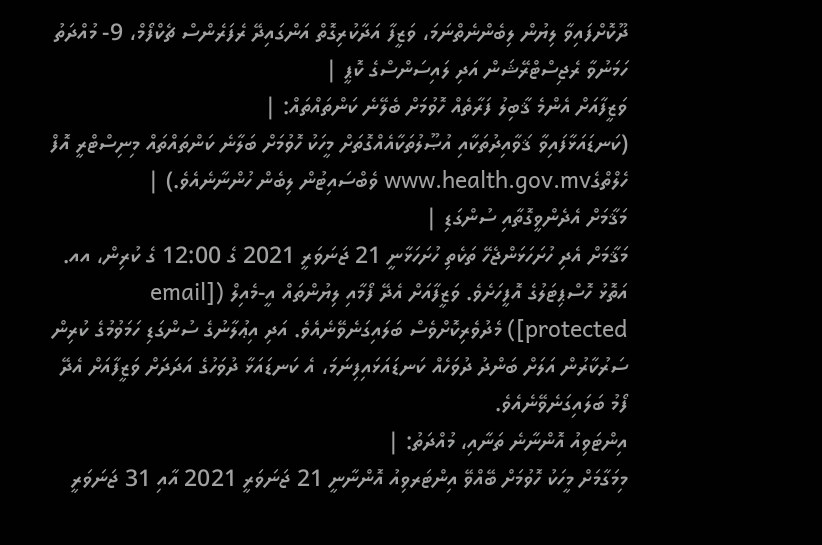ދޫކޮށްފައިވާ ލިޔުން ލިބެންނެތްނަމަ، ވަޒީފާ އަދާކުރިގޮތް އަންގައިދޭ ރެފަރެންސް ޗެކްފޯމް، 9- މުއްދަތު ހަމަނުވާ ރެޖިސްޓްރޭޝަން އަދި ލައިސަންސްގެ ކޮޕީ |
ވަޒީފާއަށް އެންމެ ޤާބިލު ފަރާތެއް ހޮވުމަށް ބެލޭނެ ކަންތައްތައް: |
(ކަނޑައަޅާފައިވާ ޤަވާއިދުތަކާއި އުޞޫލުތަކާއެއްގޮތަށް މީހަކު ހޮވުމަށް ބަލާނެ ކަންތައްތައް މިނިސްޓްރީ އޮފް ހެލްތްގެwww.health.gov.mv ވެބްސައިޓުން ލިބެން ހުންނާނެއެވެ.) |
މަޤާމަށް އެދެންވީގޮތާއި ސުންގަޑި |
މަޤާމަށް އެދި ހުށަހަޅަންޖެހޭ ތަކެތި ހުށަހަޅާނީ 21 ޖަނަވަރީ 2021 ގެ 12:00 ގެ ކުރިން، އއ. އަތޮޅު ހޮސްޕިޓަލުގެ އޮފީހަށެވެ. ވަޒީފާއަށް އެދޭ ފޯމާއި ލިޔުންތައް އީ-މެއިލް ([email protected]) މެދުވެރިކޮށްވެސް ބަލައިގަނެވޭނެއެވެ. އަދި އިޢުލާނުގެ ސުންގަޑި ހަމަވުމުގެ ކުރިން ސަރުކާރުން އަލަށް ބަންދު ދުވަހެއް ކަނޑައަޅައިފިނަމަ، އެ ކަނޑައަޅާ ދުވަހުގެ އަދަދަށް ވަޒީފާއަށް އެދޭ ފޯމު ބަލައިގަނެވޭނެއެވެ.
އިންޓަވިއު އޮންނާނެ ތަނާއި، މުއްދަތު: |
މިމަގާމަށް މީހަކު ހޮވުމަށް ބޭއްވޭ އިންޓަރވިއު އޮންނާނީ 21 ޖަނަވަރީ 2021 އާއި 31 ޖަނަވަރީ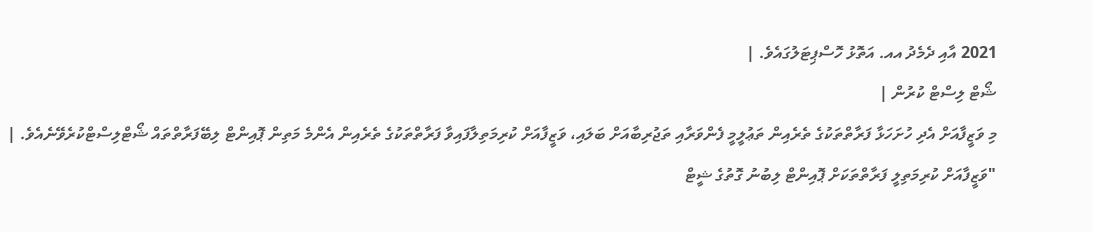2021 އާއި ދެމެދު އއ. އަތޮޅު ހޮސްޕިޓަލުގައެވެ. |
ޝޯޓް ލިސްޓް ކުރުން |
މި ވަޒީފާއަށް އެދި ހުށަހަޅާ ފަރާތްތަކުގެ ތެރެއިން ތަޢުލީމީ ފެންވަރާއި ތަޖުރިބާއަށް ބަލައި، ވަޒީފާއަށް ކުރިމަތިލާފައިވާ ފަރާތްތަކުގެ ތެރެއިން އެންމެ މަތިން ޕޮއިންޓް ލިބޭފަރާތްތައް ޝޯޓްލިސްޓްކުރެވޭނެއެވެ. |
"ވަޒީފާއަށް ކުރިމަތިލީ ފަރާތްތަކަށް ޕޮއިންޓް ލިބުނު ގޮތުގެ ޝީޓް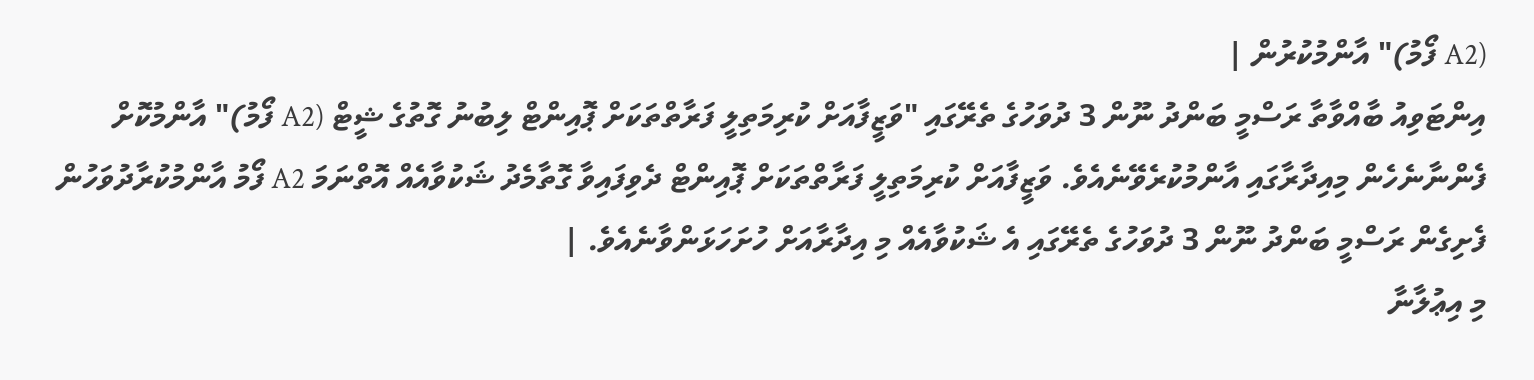(A2 ފޯމު)" އާންމުކުރުން |
އިންޓަވިއު ބާއްވާތާ ރަސްމީ ބަންދު ނޫން 3 ދުވަހުގެ ތެރޭގައި "ވަޒީފާއަށް ކުރިމަތިލީ ފަރާތްތަކަށް ޕޮއިންޓް ލިބުނު ގޮތުގެ ޝީޓް (A2 ފޯމު)" އާންމުކޮށް ފެންނާނެހެން މިއިދާރާގައި އާންމުކުރެވޭނެއެވެ. ވަޒީފާއަށް ކުރިމަތިލީ ފަރާތްތަކަށް ޕޮއިންޓް ދެވިފައިވާ ގޮތާމެދު ޝަކުވާއެއް އޮތްނަމަ A2 ފޯމު އާންމުކުރާދުވަހުން ފެށިގެން ރަސްމީ ބަންދު ނޫން 3 ދުވަހުގެ ތެރޭގައި އެ ޝަކުވާއެއް މި އިދާރާއަށް ހުށަހަޅަންވާނެއެވެ. |
މި އިޢުލާނާ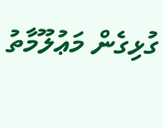ގުޅިގެން މަޢުލޫމާތު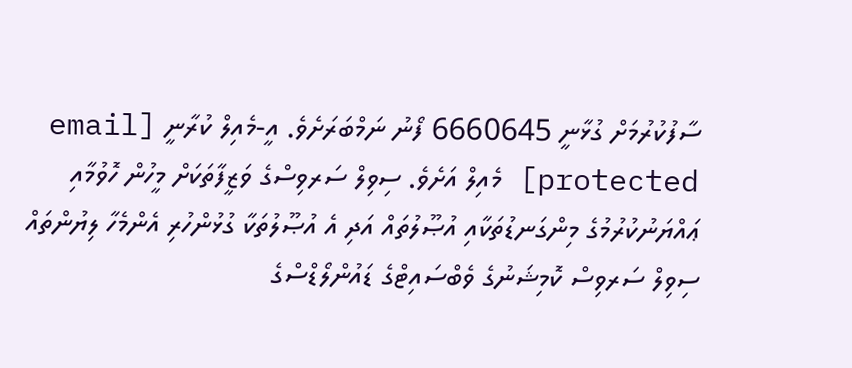ސާފުކުރުމަށް ގުޅާނީ 6660645 ފޯނު ނަމްބަރަށެވެ. އީ-މެއިލް ކުރާނީ [email protected] މެއިލް އަށެވެ. ސިވިލް ސަރވިސްގެ ވަޒީފާތަކަށް މީހުން ހޮވުމާއި ޢައްޔަނުކުރުމުގެ މިންގަނޑުތަކާއި އުޞޫލުތައް އަދި އެ އުޞޫލުތަކާ ގުޅުންހުރި އެންމެހާ ލިޔުންތައް ސިވިލް ސަރވިސް ކޮމިޝަނުގެ ވެބްސައިޓްގެ ޑައުންލޯޑްސްގެ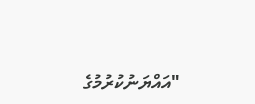"އައްޔަނުކުރުމުގެ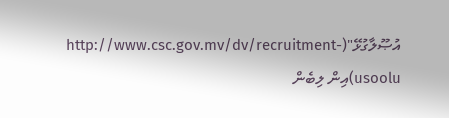އުޞޫލާގުޅޭ"(http://www.csc.gov.mv/dv/recruitment-usoolu)އިން ލިބެން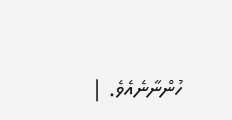ހުންނާނެއެވެ. |